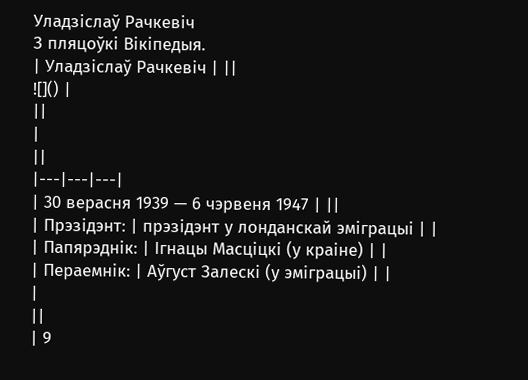Уладзіслаў Рачкевіч
З пляцоўкі Вікіпедыя.
| Уладзіслаў Рачкевіч | ||
![]() |
||
|
||
|---|---|---|
| 30 верасня 1939 — 6 чэрвеня 1947 | ||
| Прэзідэнт: | прэзідэнт у лонданскай эміграцыі | |
| Папярэднік: | Ігнацы Масціцкі (у краіне) | |
| Пераемнік: | Аўгуст Залескі (у эміграцыі) | |
|
||
| 9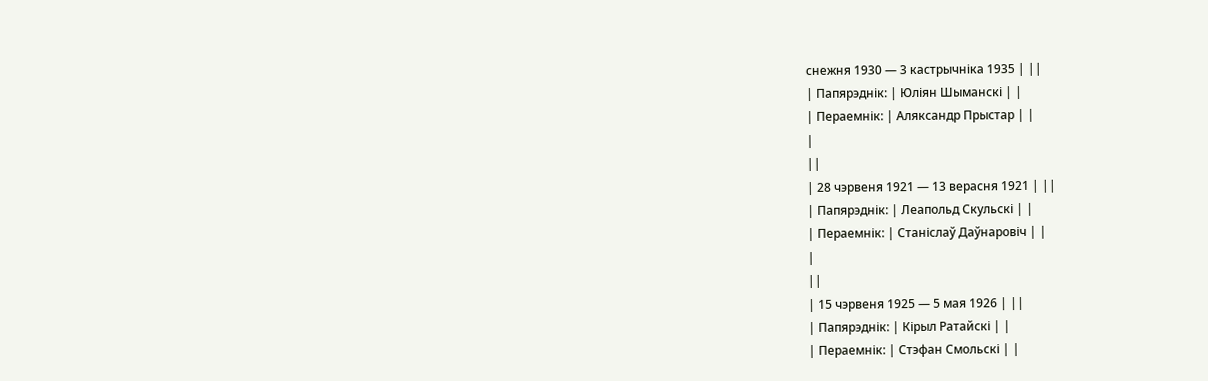снежня 1930 — 3 кастрычніка 1935 | ||
| Папярэднік: | Юліян Шыманскі | |
| Пераемнік: | Аляксандр Прыстар | |
|
||
| 28 чэрвеня 1921 — 13 верасня 1921 | ||
| Папярэднік: | Леапольд Скульскі | |
| Пераемнік: | Станіслаў Даўнаровіч | |
|
||
| 15 чэрвеня 1925 — 5 мая 1926 | ||
| Папярэднік: | Кірыл Ратайскі | |
| Пераемнік: | Стэфан Смольскі | |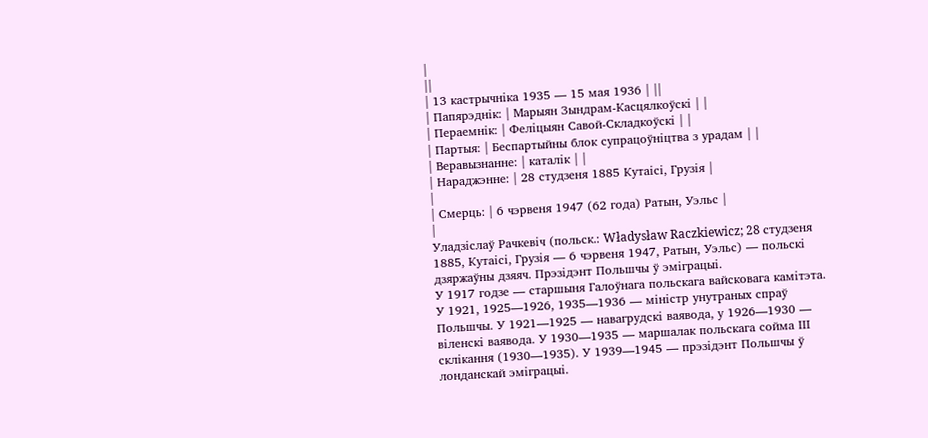|
||
| 13 кастрычніка 1935 — 15 мая 1936 | ||
| Папярэднік: | Марыян Зындрам-Касцялкоўскі | |
| Пераемнік: | Феліцыян Савой-Складкоўскі | |
| Партыя: | Беспартыйны блок супрацоўніцтва з урадам | |
| Веравызнанне: | каталік | |
| Нараджэнне: | 28 студзеня 1885 Кутаісі, Грузія |
|
| Смерць: | 6 чэрвеня 1947 (62 года) Ратын, Уэльс |
|
Уладзіслаў Рачкевіч (польск.: Władysław Raczkiewicz; 28 студзеня 1885, Кутаісі, Грузія — 6 чэрвеня 1947, Ратын, Уэльс) — польскі дзяржаўны дзяяч. Прэзідэнт Польшчы ў эміграцыі.
У 1917 годзе — старшыня Галоўнага польскага вайсковага камітэта. У 1921, 1925—1926, 1935—1936 — міністр унутраных спраў Польшчы. У 1921—1925 — навагрудскі ваявода, у 1926—1930 — віленскі ваявода. У 1930—1935 — маршалак польскага сойма ІІІ склікання (1930—1935). У 1939—1945 — прэзідэнт Польшчы ў лонданскай эміграцыі.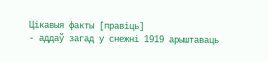Цікавыя факты [правіць]
- аддаў загад у снежні 1919 арыштаваць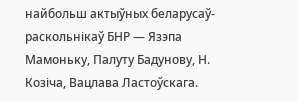найбольш актыўных беларусаў-раскольнікаў БНР — Язэпа Мамоньку, Палуту Бадунову, Н. Козіча, Вацлава Ластоўскага.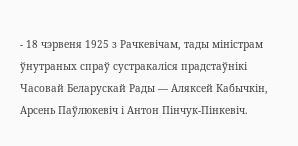- 18 чэрвеня 1925 з Рачкевічам, тады міністрам ўнутраных спраў сустракаліся прадстаўнікі Часовай Беларускай Рады — Аляксей Кабычкін, Арсень Паўлюкевіч і Антон Пінчук-Пінкевіч.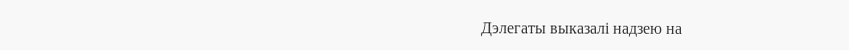Дэлегаты выказалі надзею на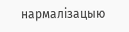нармалізацыю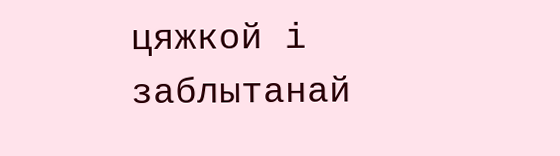цяжкой і заблытанай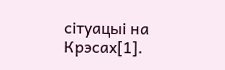сітуацыі на Крэсах[1].